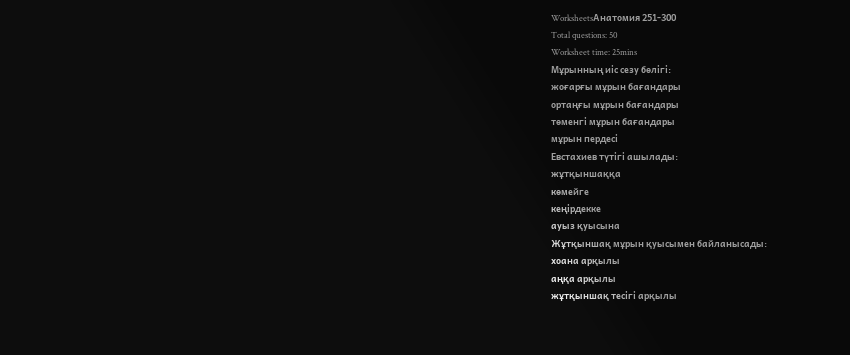WorksheetsАнатомия 251-300
Total questions: 50
Worksheet time: 25mins
Мұрынның иіс сезу бөлігі:
жоғарғы мұрын бағандары
ортаңғы мұрын бағандары
төменгі мұрын бағандары
мұрын пердесі
Евстахиев түтігі ашылады:
жұтқыншаққа
көмейге
кеңірдекке
ауыз қуысына
Жұтқыншақ мұрын қуысымен байланысады:
хоана арқылы
аңқа арқылы
жұтқыншақ тесігі арқылы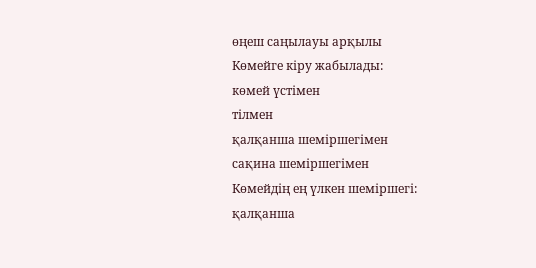өңеш саңылауы арқылы
Көмейге кіру жабылады:
көмей үстімен
тілмен
қалқанша шеміршегімен
сақина шеміршегімен
Көмейдің ең үлкен шеміршегі:
қалқанша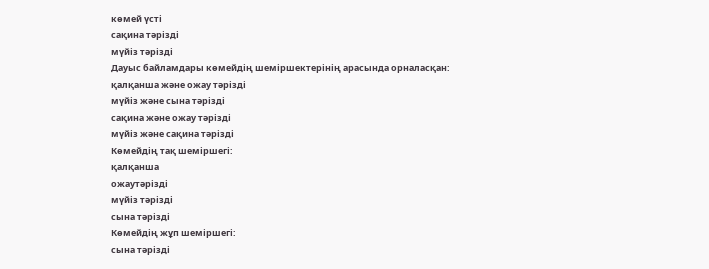көмей үсті
сақина тәрізді
мүйіз тәрізді
Дауыс байламдары көмейдің шеміршектерінің арасында орналасқан:
қалқанша және ожау тәрізді
мүйіз және сына тәрізді
сақина және ожау тәрізді
мүйіз және сақина тәрізді
Көмейдің тақ шеміршегі:
қалқанша
ожаутәрізді
мүйіз тәрізді
сына тәрізді
Көмейдің жұп шеміршегі:
сына тәрізді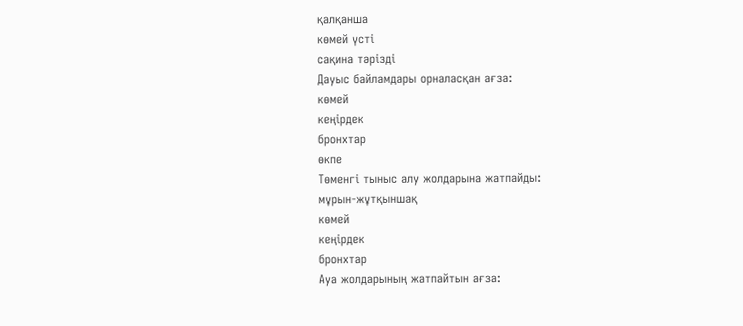қалқанша
көмей үсті
сақина тәрізді
Дауыс байламдары орналасқан ағза:
көмей
кеңірдек
бронхтар
өкпе
Төменгі тыныс алу жолдарына жатпайды:
мұрын-жұтқыншақ
көмей
кеңірдек
бронхтар
Ауа жолдарының жатпайтын ағза: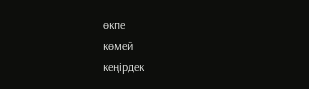өкпе
көмей
кеңірдек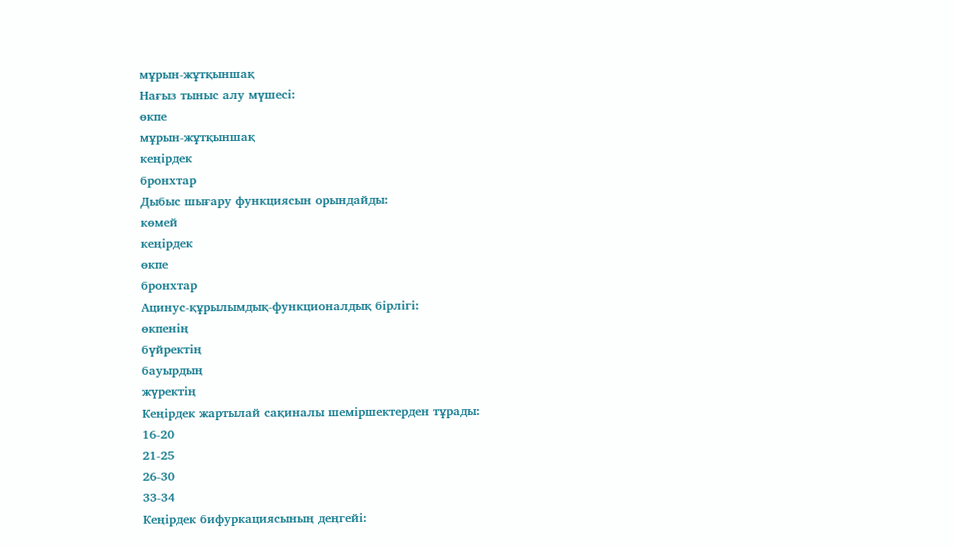мұрын-жұтқыншақ
Нағыз тыныс алу мүшесі:
өкпе
мұрын-жұтқыншақ
кеңірдек
бронхтар
Дыбыс шығару функциясын орындайды:
көмей
кеңірдек
өкпе
бронхтар
Ацинус-құрылымдық-функционалдық бірлігі:
өкпенің
бүйректің
бауырдың
жүректің
Кеңірдек жартылай сақиналы шеміршектерден тұрады:
16-20
21-25
26-30
33-34
Кеңірдек бифуркациясының деңгейі: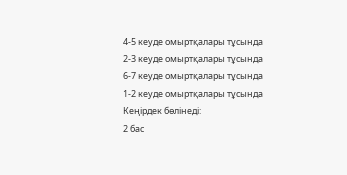4-5 кеуде омыртқалары тұсында
2-3 кеуде омыртқалары тұсында
6-7 кеуде омыртқалары тұсында
1-2 кеуде омыртқалары тұсында
Кеңірдек бөлінеді:
2 бас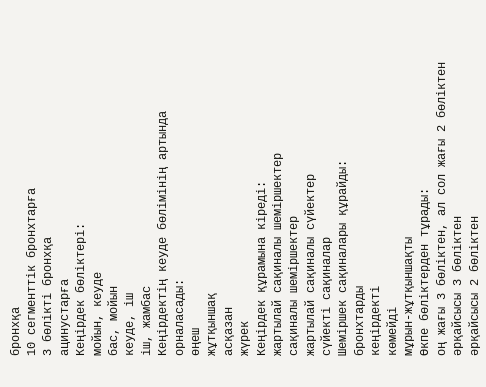бронхқа
10 сегменттік бронхтарға
3 бөлікті бронхқа
ацинустарға
Кеңірдек бөліктері:
мойын, кеуде
бас, мойын
кеуде, іш
іш, жамбас
Кеңірдектің кеуде бөлімінің артында орналасады:
өңеш
жұтқыншақ
асқазан
жүрек
Кеңірдек құрамына кіреді:
жартылай сақиналы шеміршектер
сақиналы шеміршектер
жартылай сақиналы сүйектер
сүйекті сақиналар
Шеміршек сақиналары құрайды:
бронхтарды
кеңірдекті
көмейді
мұрын-жұтқыншақты
Өкпе бөліктерден тұрады:
оң жағы 3 бөліктен, ал сол жағы 2 бөліктен
әрқайсысы 3 бөліктен
әрқайсысы 2 бөліктен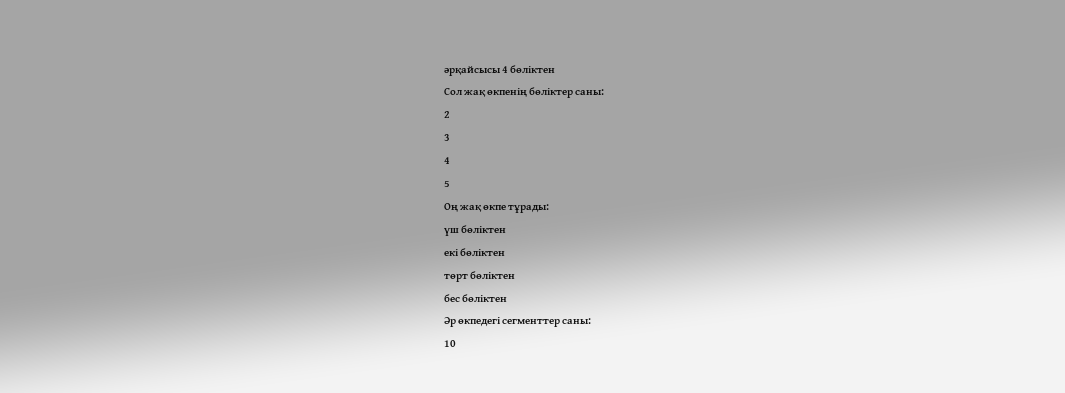әрқайсысы 4 бөліктен
Сол жақ өкпенің бөліктер саны:
2
3
4
5
Оң жақ өкпе тұрады:
үш бөліктен
екі бөліктен
төрт бөліктен
бес бөліктен
Әр өкпедегі сегменттер саны:
10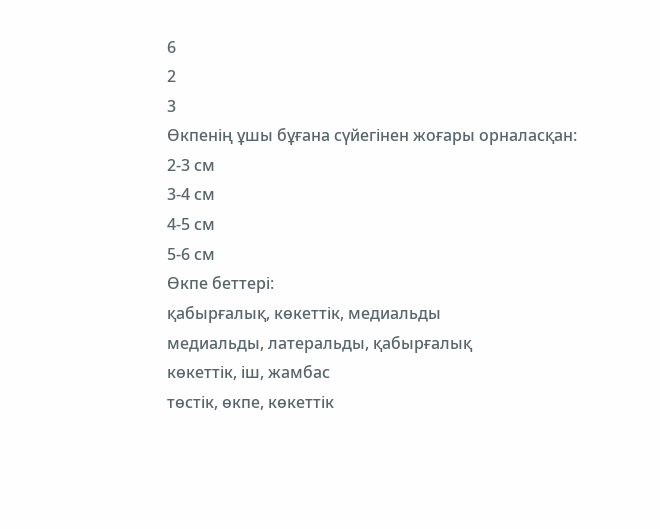6
2
3
Өкпенің ұшы бұғана сүйегінен жоғары орналасқан:
2-3 см
3-4 см
4-5 см
5-6 см
Өкпе беттері:
қабырғалық, көкеттік, медиальды
медиальды, латеральды, қабырғалық
көкеттік, іш, жамбас
төстік, өкпе, көкеттік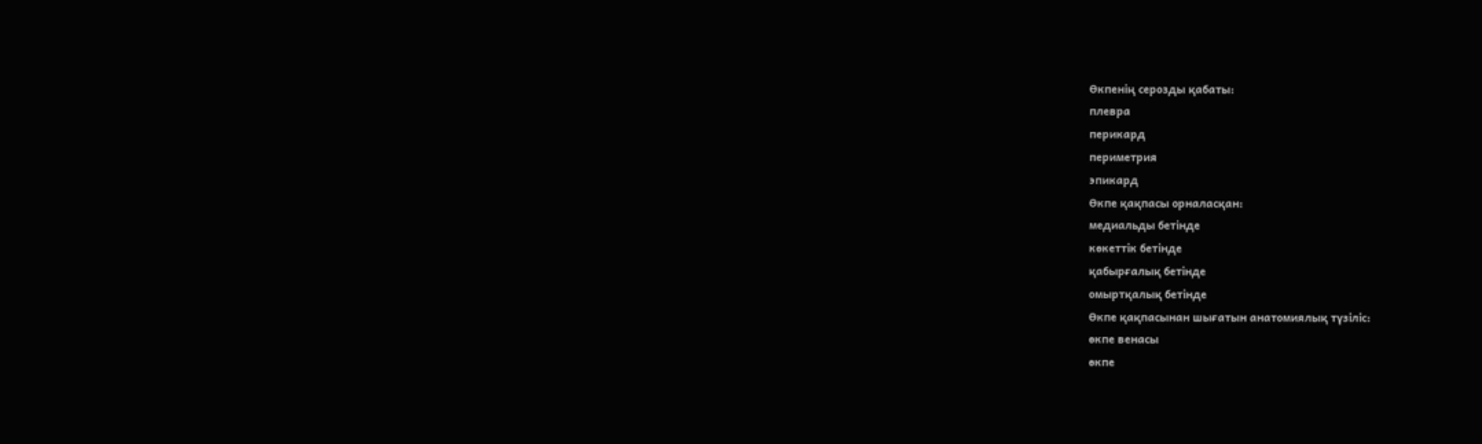Өкпенің серозды қабаты:
плевра
перикард
периметрия
эпикард
Өкпе қақпасы орналасқан:
медиальды бетінде
көкеттік бетінде
қабырғалық бетінде
омыртқалық бетінде
Өкпе қақпасынан шығатын анатомиялық түзіліс:
өкпе венасы
өкпе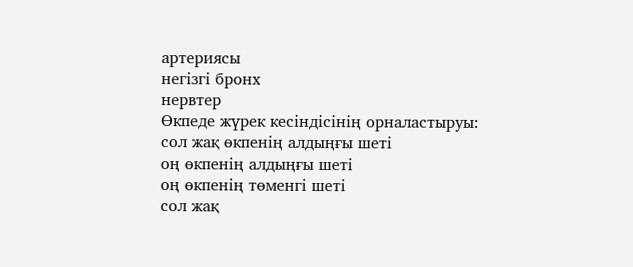артериясы
негізгі бронх
нервтер
Өкпеде жүрек кесіндісінің орналастыруы:
сол жақ өкпенің алдыңғы шеті
оң өкпенің алдыңғы шеті
оң өкпенің төменгі шеті
сол жақ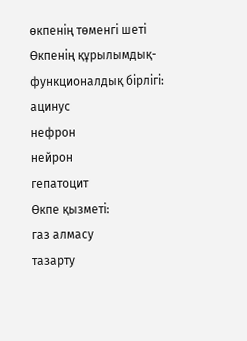өкпенің төменгі шеті
Өкпенің құрылымдық-функционалдық бірлігі:
ацинус
нефрон
нейрон
гепатоцит
Өкпе қызметі:
газ алмасу
тазарту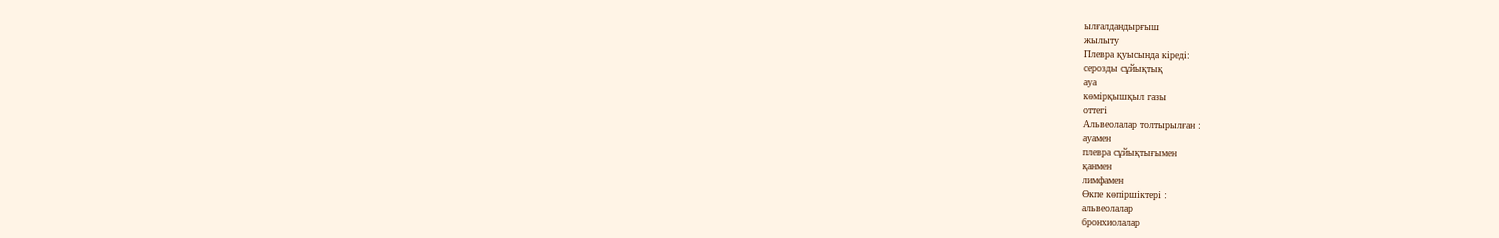ылғалдандырғыш
жылыту
Плевра қуысында кіреді:
серозды сұйықтық
ауа
көмірқышқыл газы
оттегі
Альвеолалар толтырылған :
ауамен
плевра сұйықтығымен
қанмен
лимфамен
Өкпе көпіршіктері :
альвеолалар
бронхиолалар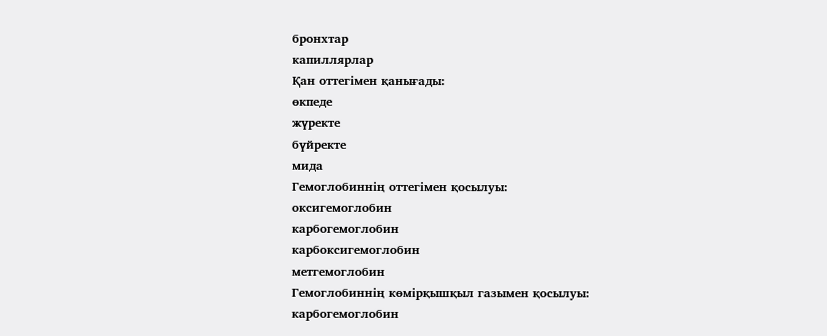бронхтар
капиллярлар
Қан оттегімен қанығады:
өкпеде
жүректе
бүйректе
мида
Гемоглобиннің оттегімен қосылуы:
оксигемоглобин
карбогемоглобин
карбоксигемоглобин
метгемоглобин
Гемоглобиннің көмірқышқыл газымен қосылуы:
карбогемоглобин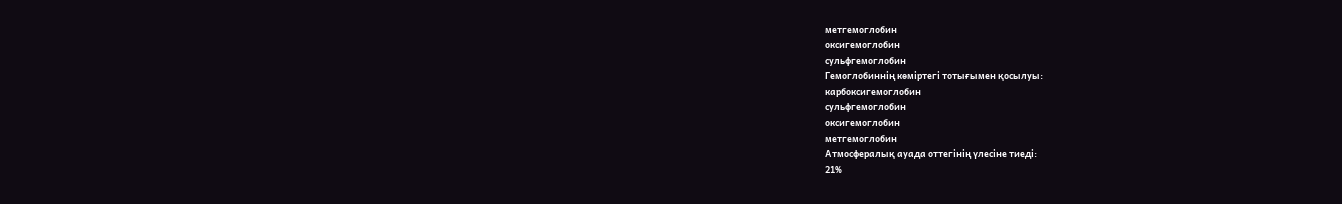метгемоглобин
оксигемоглобин
сульфгемоглобин
Гемоглобиннің көміртегі тотығымен қосылуы:
карбоксигемоглобин
сульфгемоглобин
оксигемоглобин
метгемоглобин
Атмосфералық ауада оттегінің үлесіне тиеді:
21%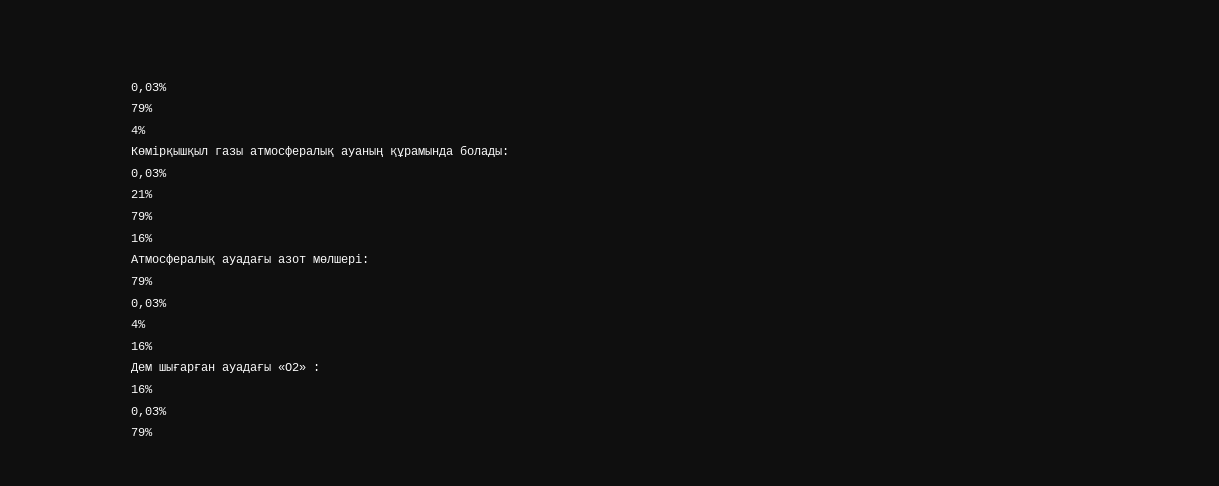0,03%
79%
4%
Көмірқышқыл газы атмосфералық ауаның құрамында болады:
0,03%
21%
79%
16%
Атмосфералық ауадағы азот мөлшері:
79%
0,03%
4%
16%
Дем шығарған ауадағы «О2» :
16%
0,03%
79%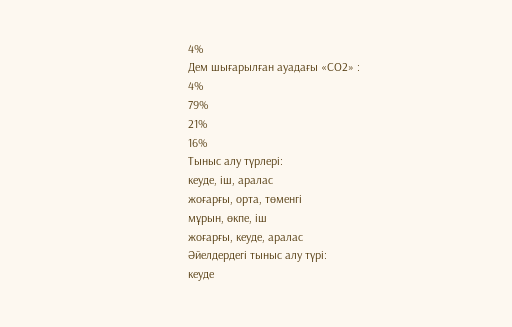4%
Дем шығарылған ауадағы «СО2» :
4%
79%
21%
16%
Тыныс алу түрлері:
кеуде, іш, аралас
жоғарғы, орта, төменгі
мұрын, өкпе, іш
жоғарғы, кеуде, аралас
Әйелдердегі тыныс алу түрі:
кеуде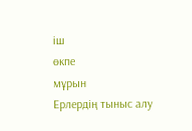іш
өкпе
мұрын
Ерлердің тыныс алу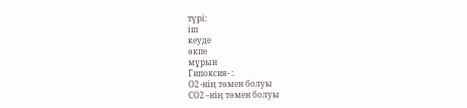түрі:
іш
кеуде
өкпе
мұрын
Гипоксия- :
О2 -нің төмен болуы
СО2 –нің төмен болуы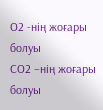О2 -нің жоғары болуы
СО2 –нің жоғары болуы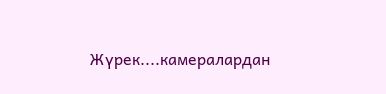Жүрек....камералардан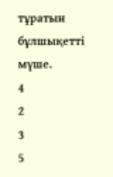тұратын бұлшықетті мүше.
4
2
3
5